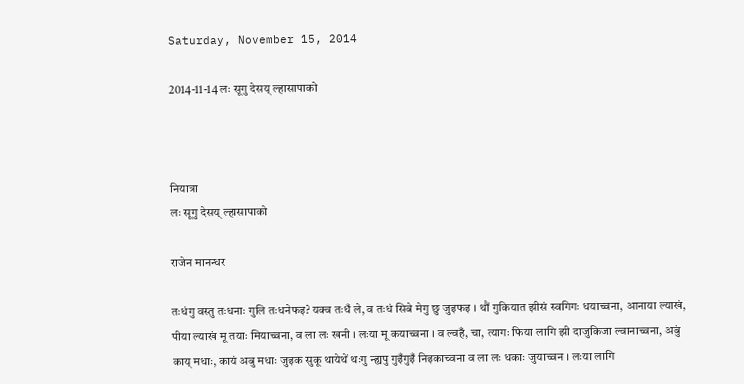Saturday, November 15, 2014

2014-11-14 लः सूगु देसय् ल्हासापाको



नियात्रा
लः सूगु देसय् ल्हासापाको

राजेन मानन्धर

तःधंगु वस्तु तःधनाः गुलि तःधनेफइ? यक्व तःधँ ले, व तःधं सिबे मेगु छु जुइफइ । थौं गुकियात झीसं स्वगिगः धयाच्वना, आनाया ल्याखं, पीया ल्याखं मू तयाः मियाच्वना, व ला लः खनी । लःया मू कयाच्वना । व ल्वहँ, चा, त्यागः फिया लागि झी दाजुकिजा ल्वानाच्वना, अबुं काय् मधाः, कायं अबु मधाः जुइक सुकू थायेथें थःगु न्ह्यपु गुइँगुइँ निइकाच्वना व ला लः धकाः जुयाच्वन । लःया लागि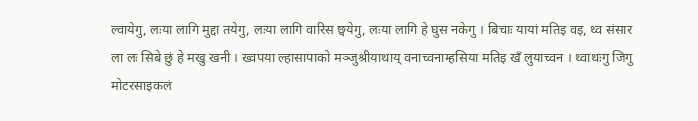ल्वायेगु, लःया लागि मुद्दा तयेगु, लःया लागि वारिस छ्वयेगु, लःया लागि हे घुस नकेगु । बिचाः यायां मतिइ वइ, थ्व संसार ला लः सिबे छुं हे मखु खनी । ख्वपया ल्हासापाको मञ्जुश्रीयाथाय् वनाच्वनाम्हसिया मतिइ खँ लुयाच्वन । थ्वाथःगु जिगु मोटरसाइकलं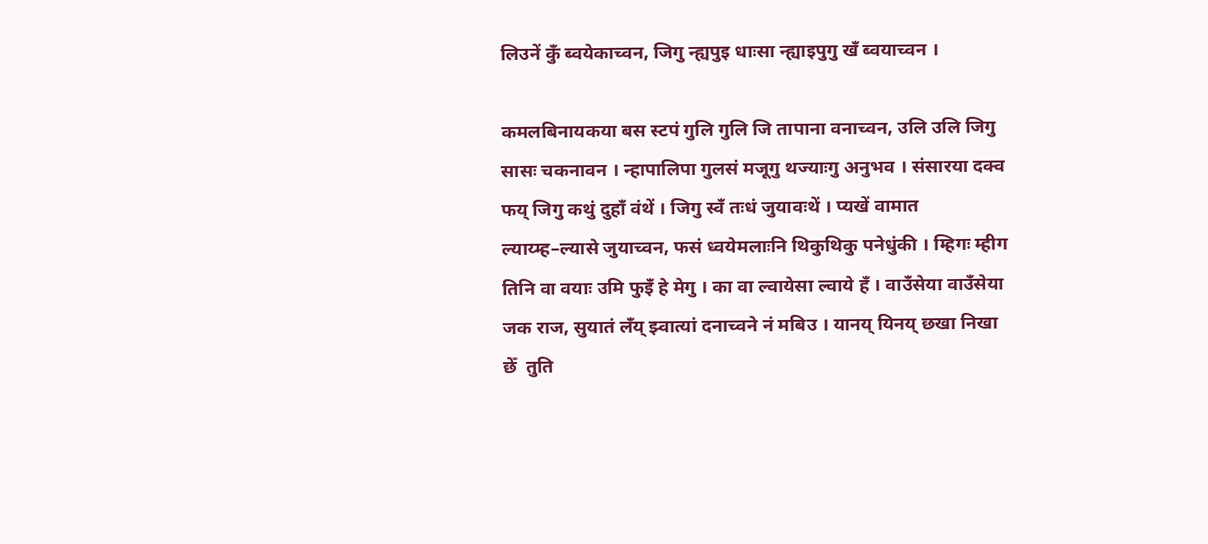लिउनें कुँ ब्वयेकाच्वन, जिगु न्ह्यपुइ धाःसा न्ह्याइपुगु खँ ब्वयाच्वन ।

कमलबिनायकया बस स्टपं गुलि गुलि जि तापाना वनाच्वन, उलि उलि जिगु सासः चकनावन । न्हापालिपा गुलसं मजूगु थज्याःगु अनुभव । संसारया दक्व फय् जिगु कथुं दुहाँ वंथें । जिगु स्वँ तःधं जुयावःथें । प्यखें वामात ल्याय्म्ह–ल्यासे जुयाच्वन, फसं ध्वयेमलाःनि थिकुथिकु पनेधुंकी । म्हिगः म्हीग तिनि वा वयाः उमि फुइँ हे मेगु । का वा ल्वायेसा ल्वाये हँ । वाउँसेया वाउँसेया जक राज, सुयातं लँय् झ्वात्यां दनाच्वने नं मबिउ । यानय् यिनय् छखा निखा छेँ  तुति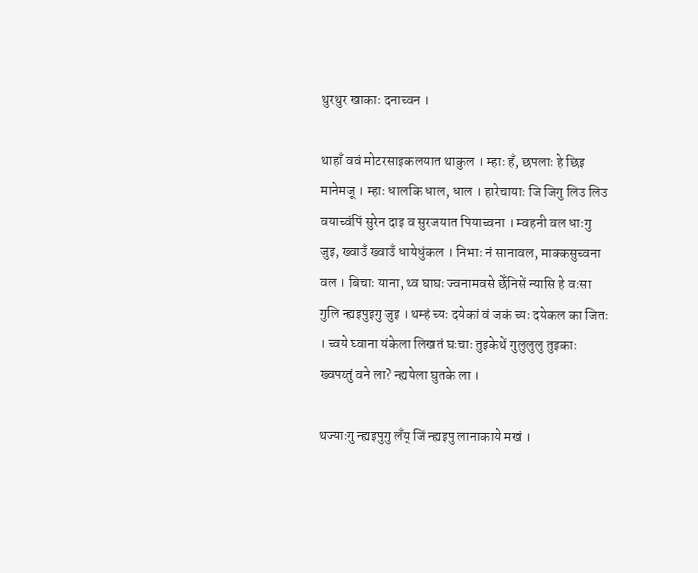थुरथुर खाकाः दनाच्वन ।

थाहाँ ववं मोटरसाइकलयात थाकुल । म्हाः हँ, छपलाः हे छिइ मानेमजू । म्हाः धालकि धाल, धाल । हारेचायाः जि जिगु लिउ लिउ वयाच्वंपिं सुरेन दाइ व सुरजयात पियाच्वना । म्वहनी वल धाःगु जुइ, ख्वाउँ ख्वाउँ धायेधुंकल । निभाः नं सानावल, माक्कसुच्वना वल । बिचाः याना, थ्व घाघः ज्वनामवसे छेँनिसें न्यासि हे वःसा गुलि न्ह्यइपुइगु जुइ । थम्हं च्यः दयेकां वं जकं च्यः दयेकल का जितः । च्वये घ्वाना यंकेला लिखतं घःचाः तुइकेथें गुलुलुलु तुइकाः ख्वपय्तुं वने ला? न्ह्ययेला घुतके ला ।

थज्याःगु न्ह्यइपुगु लँय् जिं न्ह्यइपु लानाकाये मखं ।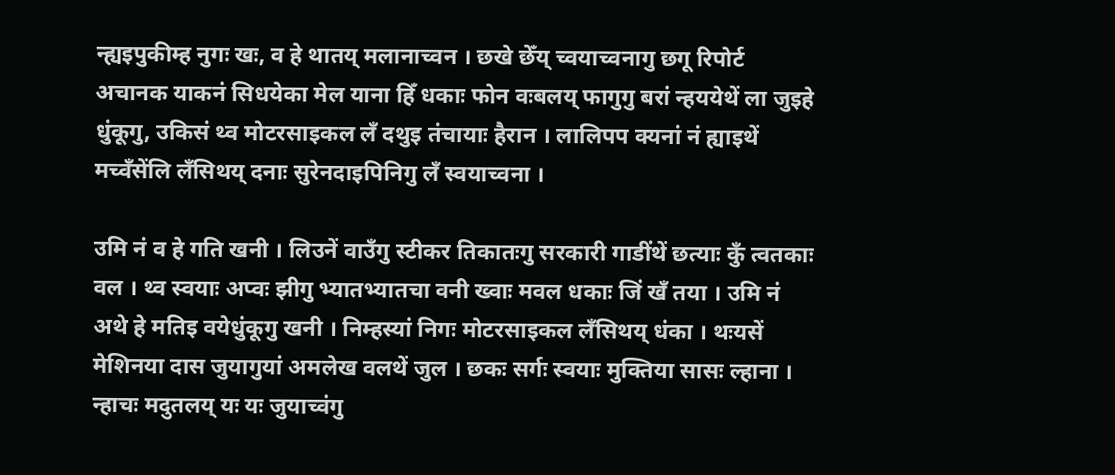न्ह्यइपुकीम्ह नुगः खः, व हे थातय् मलानाच्वन । छखे छेँय् च्वयाच्वनागु छगू रिपोर्ट अचानक याकनं सिधयेका मेल याना हिँ धकाः फोन वःबलय् फागुगु बरां न्हययेथें ला जुइहे धुंकूगु, उकिसं थ्व मोटरसाइकल लँ दथुइ तंचायाः हैरान । लालिपप क्यनां नं ह्याइथें मच्वँसेंलि लँसिथय् दनाः सुरेनदाइपिनिगु लँ स्वयाच्वना ।

उमि नं व हे गति खनी । लिउनें वाउँगु स्टीकर तिकातःगु सरकारी गाडींथें छत्याः कुँ त्वतकाः वल । थ्व स्वयाः अप्वः झीगु भ्यातभ्यातचा वनी ख्वाः मवल धकाः जिं खँ तया । उमि नं अथे हे मतिइ वयेधुंकूगु खनी । निम्हस्यां निगः मोटरसाइकल लँसिथय् धंका । थःयसें मेशिनया दास जुयागुयां अमलेख वलथें जुल । छकः सर्गः स्वयाः मुक्तिया सासः ल्हाना ।
न्हाचः मदुतलय् यः यः जुयाच्वंगु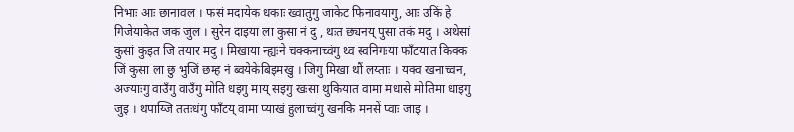निभाः आः छानावल । फसं मदायेक धकाः ख्वातुगु जाकेट फिनावयागु, आः उकिं हे गिजेयाकेत जक जुल । सुरेन दाइया ला कुसा नं दु , थःत छ्यनय् पुसा तकं मदु । अथेसां कुसां कुइत जि तयार मदु । मिखाया न्ह्यःने चक्कनाच्वंगु थ्व स्वनिगःया फाँटयात किक्क जिं कुसा ला छु भुजिं छम्ह नं ब्वयेकेबिइमखु । जिगु मिखा थौं लय्ताः । यक्व खनाच्वन, अज्याःगु वाउँगु वाउँगु मोति धइगु माय् सइगु खःसा थुकियात वामा मधासे मोतिमा धाइगु जुइ । थपाय्जि ततःधंगु फाँटय् वामा प्याखं हुलाच्वंगु खनकि मनसें प्वाः जाइ ।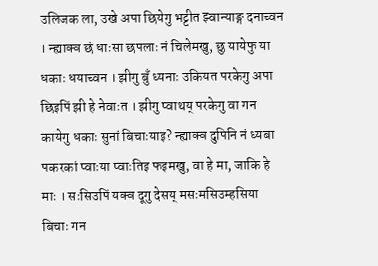उलिजक ला, उखे अपा छियेगु भट्टीत झ्वान्याङ्ग दनाच्वन । न्ह्याक्व छं धाःसा छपलाः नं चिलेमखु, छु यायेफु या धकाः धयाच्वन । झीगु बुँ ध्यनाः उकियत परकेगु अपा छिइपिं झी हे नेवाःत । झीगु प्वाथय् परकेगु वा गन कायेगु धकाः सुनां बिचाःयाइ? न्ह्याक्व दुपिनि नं ध्यबा पकरकां प्वाःया प्वाःतिइ फइमखु, वा हे मा, जाकि हे माः । सःसिउपिं यक्व दूगु देसय् मसःमसिउम्हसिया बिचाः गन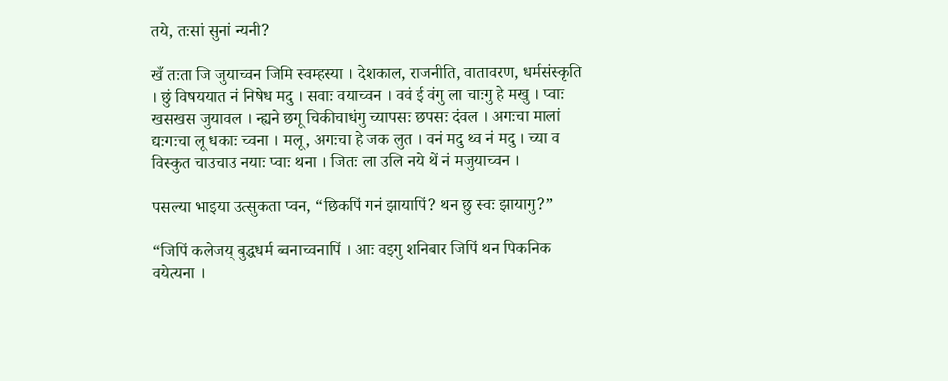तये, तःसां सुनां न्यनी?

खँ तःता जि जुयाच्वन जिमि स्वम्हस्या । देशकाल, राजनीति, वातावरण, धर्मसंस्कृति । छुं विषययात नं निषेध मदु । सवाः वयाच्वन । ववं ई वंगु ला चाःगु हे मखु । प्वाः खसखस जुयावल । न्ह्यने छगू चिकीचाधंगु च्यापसः छपसः दंवल । अगःचा मालां द्यःगःचा लू धकाः च्वना । मलू, अगःचा हे जक लुत । वनं मदु थ्व नं मदु । च्या व विस्कुत चाउचाउ नयाः प्वाः थना । जितः ला उलि नये थें नं मजुयाच्वन ।

पसल्या भाइया उत्सुकता प्वन, “छिकपिं गनं झायापिं? थन छु स्वः झायागु?”

“जिपिं कलेजय् बुद्धधर्म ब्वनाच्वनापिं । आः वइगु शनिबार जिपिं थन पिकनिक वयेत्यना ।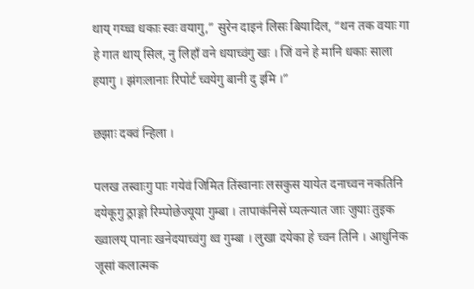थाय् गय्च्व धकाः स्वः वयागु,” सुरेन दाइनं लिसः बियादिल, “थन तक वयाः गा हे गात थाय् सिल, नु लिहाँ वने धयाच्वंगु खः । जिं वने हे मानि धकाः साला हयागु । झंगःलानाः रिपोर्ट च्वयेगु बानी दु इमि ।”

छझाः दक्वं न्हिला ।

पलख तस्वाःगु पाः गयेवं जिमित तिंस्वानाः लसकुस यायेत दनाच्वन नकतिनि दयेकूगु ठ्राङ्गो रिम्पोछेज्यूया गुम्बा । तापाकंनिसें प्यतन्यात जाः जुयाः तुइक ख्वालय् पानाः खनेदयाच्वंगु थ्व गुम्बा । लुखा दयेका हे च्वन तिनि । आधुनिक जूसां कलात्मक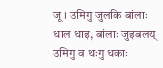जू । उमिगु जुलकि बांलाः धाल धाइ, बांलाः जुइबलय् उमिगु व थःगु धकाः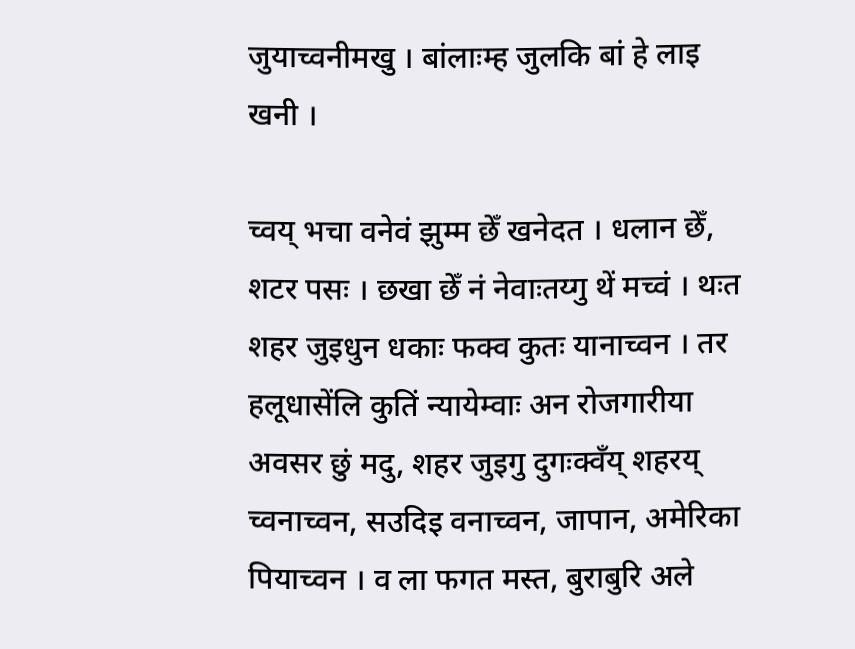जुयाच्वनीमखु । बांलाःम्ह जुलकि बां हे लाइ खनी ।

च्वय् भचा वनेवं झुम्म छेँ खनेदत । धलान छेँ, शटर पसः । छखा छेँ नं नेवाःतय्गु थें मच्वं । थःत शहर जुइधुन धकाः फक्व कुतः यानाच्वन । तर हलूधासेंलि कुतिं न्यायेम्वाः अन रोजगारीया अवसर छुं मदु, शहर जुइगु दुगःक्वँय् शहरय् च्वनाच्वन, सउदिइ वनाच्वन, जापान, अमेरिका पियाच्वन । व ला फगत मस्त, बुराबुरि अले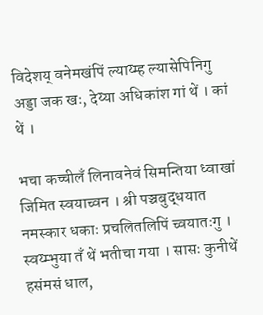विदेशय् वनेमखंपिं ल्याय्म्ह ल्यासेपिनिगु अड्डा जक खः, देय्या अधिकांश गां थें । कां थें ।

भचा कच्चीलँ लिनावनेवं सिमन्तिया ध्वाखां जिमित स्वयाच्वन । श्री पञ्चबुद्धयात नमस्कार धकाः प्रचलितलिपिं च्वयातःगु । स्वय्म्भुया तँ थें भतीचा गया । सासः कुनीथें हसंमसं धाल,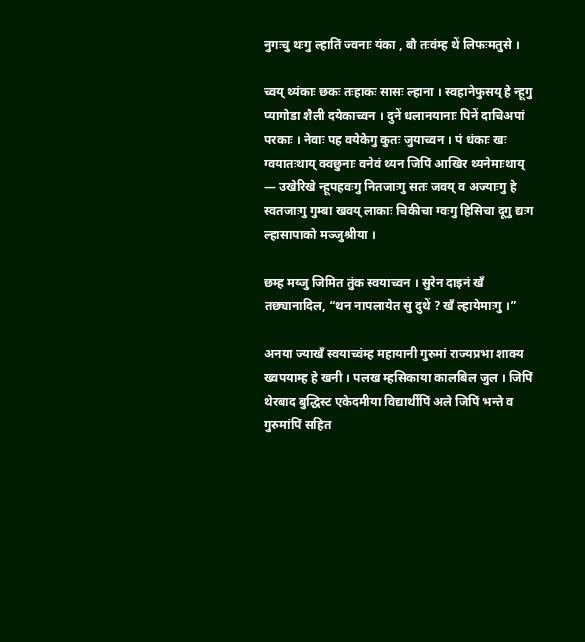नुगःचु थःगु ल्हातिं ज्वनाः यंका , बौ तःवंम्ह थें लिफःमतुसे ।

च्वय् थ्यंकाः छकः तःहाकः सासः ल्हाना । स्वहानेफुसय् हे न्हूगु प्यागोडा शैली दयेकाच्वन । दुनें धलानयानाः पिनें दाचिअपां परकाः । नेवाः पह वयेकेगु कुतः जुयाच्वन । पं धंकाः खः ग्वयातःथाय् क्वछुनाः वनेवं थ्यन जिपिं आखिर थ्यनेमाःथाय् — उखेरिखे न्हूपहवःगु नितजाःगु सतः जवय् व अज्याःगु हे स्वतजाःगु गुम्बा खवय् लाकाः चिकीचा ग्वःगु हिसिचा दूगु द्यःग ल्हासापाको मञ्जुश्रीया ।

छम्ह मय्जु जिमित तुंक स्वयाच्वन । सुरेन दाइनं खँ तछ्यानादिल, “थन नापलायेत सु दुथें ? खँ ल्हायेमाःगु ।”

अनया ज्याखँ स्वयाच्वंम्ह महायानी गुरुमां राज्यप्रभा शाक्य ख्वपयाम्ह हे खनी । पलख म्हसिकाया कालबिल जुल । जिपिं थेरबाद बुद्धिस्ट एकेदमीया विद्यार्थीपिं अले जिपिं भन्ते व गुरुमांपिं सहित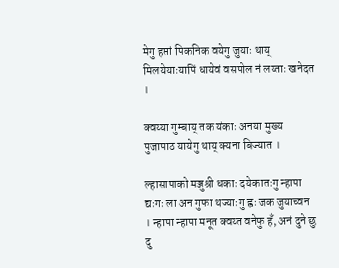मेगु हप्तां पिकनिक वयेगु जुयाः थाय् मिलयेयाःयापिं धायेवं वसपोल नं लय्ताः खनेदत ।

क्वय्या गुम्बाय् तक यंकाः अनया मुख्य पुजापाठ यायेगु थाय् क्यना बिज्यात ।

ल्हासापाको मञ्जुश्री धकाः दयेकातःगु न्हापा द्यःगः ला अन गुफा थज्याःगु ह्वः जक जुयाच्वन । न्हापा न्हापा मनूत क्वय्त वनेफु हँ, अनं दुने छु दु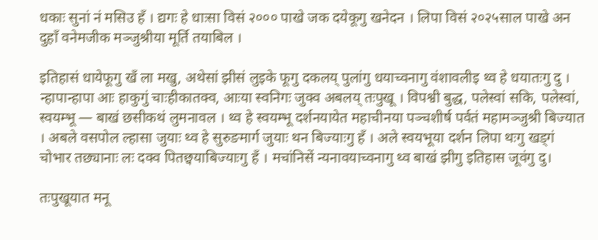धकाः सुनां नं मसिउ हँ । द्यगः हे धाःसा विसं २००० पाखे जक दयेकूगु खनेदन । लिपा विसं २०२५साल पाखे अन दुहाँ वनेमजीक मञ्जुश्रीया मूर्ति तयाबिल ।

इतिहासं धायेफूगु खँ ला मखु, अथेसां झीसं लुइके फूगु दकलय् पुलांगु धयाच्वनागु वंशावलीइ थ्व हे धयातःगु दु । न्हापान्हापा आः हाकुगुं चाःहीकातक्व, आःया स्वनिगः जुक्व अबलय् तःपुखू । विपश्वी बुद्ध, पलेस्वां सकि, पलेस्वां, स्वयम्भू — बाखं छसीकथं लुमनावल । थ्व हे स्वयम्भू दर्शनयायेत महाचीनया पञ्चशीर्ष पर्वतं महामञ्जुश्री बिज्यात । अबले वसपोल ल्हासा जुयाः थ्व हे सुरुङमार्ग जुयाः थन बिज्याःगु हँ । अले स्वयभूया दर्शन लिपा थःगु खड्गं चोभार तछ्यानाः लः दक्व पितछ्वयाबिज्याःगु हँ । मचांनिसें न्यनावयाच्वनागु थ्व बाखं झीगु इतिहास जूवंगु दु।

तःपुखूयात मनू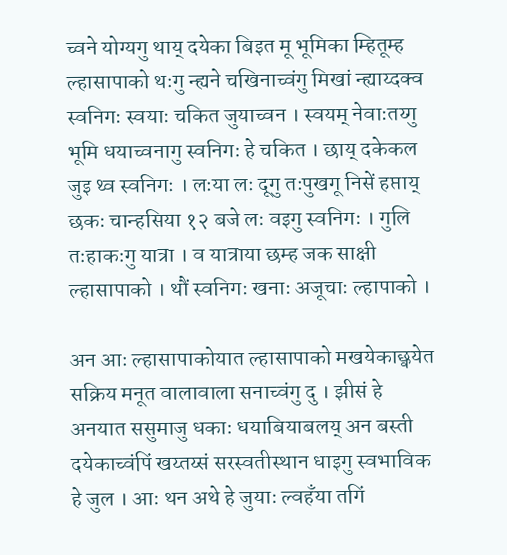च्वने योग्यगु थाय् दयेका बिइत मू भूमिका म्हितूम्ह ल्हासापाको थःगु न्ह्यने चखिनाच्वंगु मिखां न्ह्याय्दक्व स्वनिगः स्वयाः चकित जुयाच्वन । स्वयम् नेवाःतय्गु भूमि धयाच्वनागु स्वनिगः हे चकित । छाय् दकेकल जुइ थ्व स्वनिगः । लःया लः दूगु तःपुखगू निसें हप्ताय् छकः चान्हसिया १२ बजे लः वइगु स्वनिगः । गुलि तःहाकःगु यात्रा । व यात्राया छम्ह जक साक्षी ल्हासापाको । थौं स्वनिगः खनाः अजूचाः ल्हापाको ।

अन आः ल्हासापाकोयात ल्हासापाको मखयेकाछ्वयेत सक्रिय मनूत वालावाला सनाच्वंगु दु । झीसं हे अनयात ससुमाजु धकाः धयाबियाबलय् अन बस्ती दयेकाच्वंपिं खय्तय्सं सरस्वतीस्थान धाइगु स्वभाविक हे जुल । आः थन अथे हे जुयाः ल्वहँया तगिं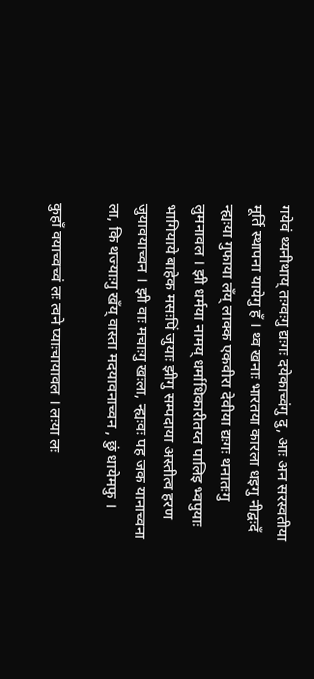गयेवं थ्यनीथाय् तःग्वःगु द्यःगः दयेकाच्वंगु दु, आः अन सरस्वतीया मूर्ति स्थापना यायेगु हँ । थ्व खनाः भारतया कारला धइगु नीद्वःदँ न्ह्यःया गुफाया लँय् लाक्क एकवीरा देवीया द्यःगः थनातःगु लुमनावल । झी धर्मया नामय् धर्माधिकारीतय्त पालिइ भ्वपुयाः भागियाये बाहेक मसःपिं जुयाः झीगु सम्पदाया अस्तीत्व हरण जुयावयाच्वन । झी वाः मचाःगु खःला, न्ह्यःवः पह जक यानाच्वना ला, कि थज्याःगु खँय् वास्ता मदयावनाच्वन , छुं धायेमफु ।

कुहाँ वयाच्वच्वं लः त्वने प्याःचायावल । लःया लः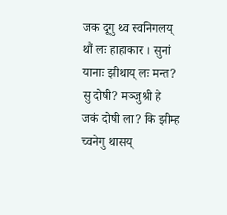जक दूगु थ्व स्वनिगलय् थौं लः हाहाकार । सुनां यानाः झीथाय् लः मन्त? सु दोषी? मञ्जुश्री हे जकं दोषी ला? कि झीम्ह च्वनेगु थासय्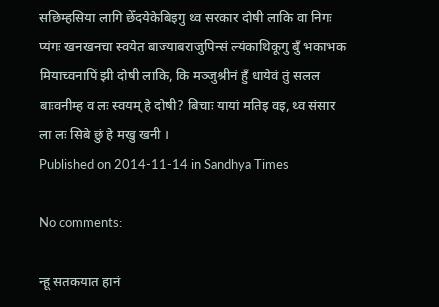सछिम्हसिया लागि छेँदयेकेबिइगु थ्व सरकार दोषी लाकि वा निगः प्यंगः खनखनचा स्वयेत बाज्याबराजुपिन्सं ल्यंकाथिकूगु बुँ भकाभक मियाच्वनापिं झी दोषी लाकि, कि मञ्जुश्रीनं हुँ धायेवं तुं सलल बाःवनीम्ह व लः स्वयम् हे दोषी? बिचाः यायां मतिइ वइ, थ्व संसार ला लः सिबे छुं हे मखु खनी ।
Published on 2014-11-14 in Sandhya Times

No comments:

न्हू सतकयात हानं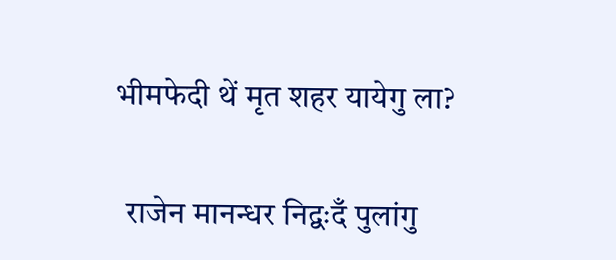भीमफेदी थें मृत शहर यायेगु ला?

  राजेन मानन्धर निद्वःदँ पुलांगु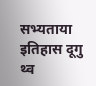सभ्यताया इतिहास दूगु थ्व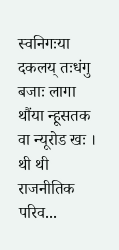स्वनिगःया दकलय् तःधंगु बजाः लागा थौंया न्हूसतक वा न्यूरोड खः । थी थी राजनीतिक परिव...